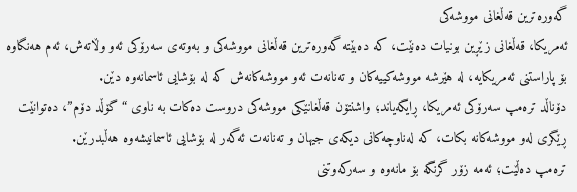گەورەترین قەڵغانی مووشەکی
ئەمریکا، قەڵغانی زێڕین بونیات دەنێت، کە دەبێتە گەورەترین قەڵغانی مووشەکی و بەوتەی سەرۆکی ئەو وڵاتەش، ئەم هەنگاوە بۆ پاراستنی ئەمریکایە، لە هێرشە مووشەکییەکان و تەنانەت ئەو مووشەکانەش کە لە بۆشایی ئاسمانەوە دێن.
دۆناڵد ترەمپ سەرۆکی ئەمریکا، ڕایگەیاند؛ واشنتۆن قەڵغانێکی مووشەکی دروست دەکات بە ناوی “گۆڵد دۆم”، دەتوانێت ڕێگری لەو مووشەکانە بکات، کە لەناوچەکانی دیکەی جیهان و تەنانەت ئەگەر لە بۆشایی ئاسمانیشەوە هەڵبدرێن.
ترەمپ دەڵێت؛ ئەمە زۆر گرنگە بۆ مانەوە و سەرکەوتنی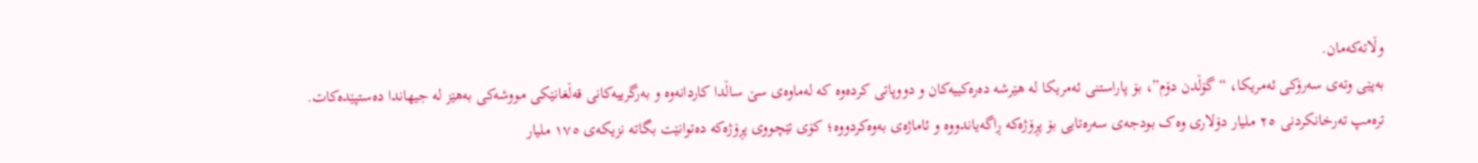وڵاتەکەمان.
بەپێی وتەی سەرۆکی ئەمریکا، “گۆڵدن دۆم”، بۆ پاراستنی ئەمریکا لە هێرشە دەرەکییەکان و دووپاتی کردەوە کە لەماوەی سێ ساڵدا کاردانەوە و بەرگرییەکانی قەڵغانێکی مووشەکی بەهێز لە جیهاندا دەستپێدەکات.
ترەمپ تەرخانکردنی ٢٥ ملیار دۆلاری وەک بودجەی سەرەتایی بۆ پڕۆژەکە ڕاگەیاندووە و ئاماژەی بەوەکردووە؛ کۆی تێچووی پڕۆژەکە دەتوانێت بگاتە نزیکەی ١٧٥ ملیار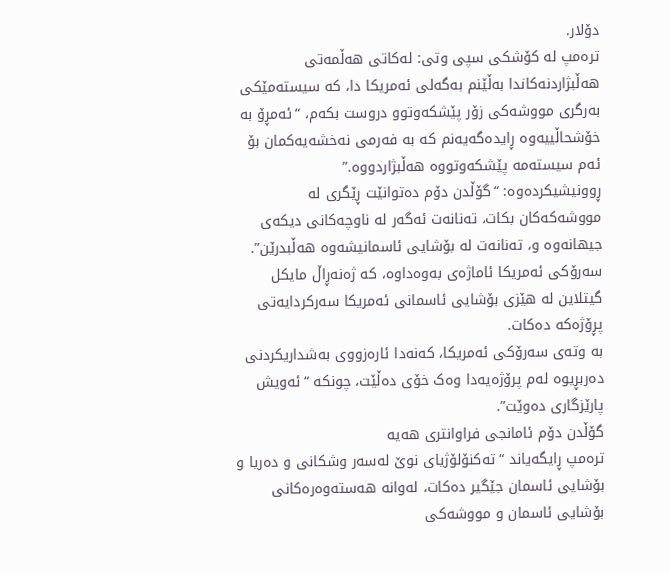دۆلار.
ترەمپ لە کۆشکی سپی وتی: لەکاتی هەڵمەتی هەڵبژاردنەکاندا بەڵێنم بەگەلی ئەمریکا دا، کە سیستەمێکی بەرگری مووشەکی زۆر پێشکەوتوو دروست بکەم، “ئەمڕۆ بە خۆشحاڵییەوە ڕایدەگەیەنم کە بە فەرمی نەخشەیەکمان بۆ ئەم سیستەمە پێشکەوتووە هەڵبژاردووە.”
ڕوونیشیکردەوە: “گۆڵدن دۆم دەتوانێت ڕێگری لە مووشەکەکان بکات، تەنانەت ئەگەر لە ناوچەکانی دیکەی جیهانەوە و، تەنانەت لە بۆشایی ئاسمانیشەوە هەڵبدرێن”.
سەرۆکی ئەمریکا ئاماژەی بەوەداوە، کە ژەنەڕاڵ مایکل گیتلاین لە هێزی بۆشایی ئاسمانی ئەمریکا سەرکردایەتی پڕۆژەکە دەکات.
بە وتەی سەرۆکی ئەمریکا، کەنەدا ئارەزووی بەشداریکردنی دەربڕیوە لەم پرۆژەیەدا وەک خۆی دەڵێت، چونکە “ئەویش پارێزگاری دەوێت”.
گۆڵدن دۆم ئامانجی فراوانتری هەیە
ترەمپ ڕایگەیاند “تەکنۆلۆژیای نوێ لەسەر وشکانی و دەریا و بۆشایی ئاسمان جێگیر دەکات، لەوانە هەستەوەرەکانی بۆشایی ئاسمان و مووشەکی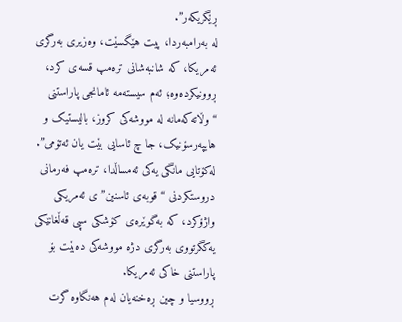ڕێگریکەر”.
لە بەرامبەردا، پیت هێگسێت، وەزیری بەرگری ئەمریکا، کە شانبەشانی ترەمپ قسەی کرد، ڕوونیکردەوە؛ ئەم سیستەمە ئامانجی پاراستنی “وڵاتەکەمانە لە مووشەکی کروز، بالیستیک و هایپەرسۆنیک، جا چ ئاسایی بێت یان ئەتۆمی”.
لەکۆتایی مانگی یەکی ئەمساڵدا، ترەمپ فەرمانی دروستکردنی “قوبەی ئاسنین”ی ئەمریکی واژۆکرد، کە بەگوێرەی کۆشکی سپی قەڵغانێکی یەکگرتووی بەرگری دژە مووشەکی دەبێت بۆ پاراستنی خاکی ئەمریکا.
ڕووسیا و چین ڕەخنەیان لەم هەنگاوە گرت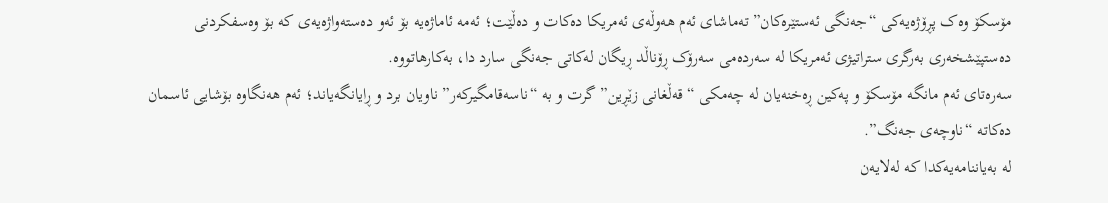مۆسکۆ وەک پڕۆژەیەکی “جەنگی ئەستێرەکان” تەماشای ئەم هەوڵەی ئەمریکا دەکات و دەڵێت؛ ئەمە ئاماژەیە بۆ ئەو دەستەواژەیەی کە بۆ وەسفکردنی دەستپێشخەری بەرگری ستراتیژی ئەمریکا لە سەردەمی سەرۆک ڕۆناڵد ڕیگان لەکاتی جەنگی سارد دا، بەکارهاتووە.
سەرەتای ئەم مانگە مۆسکۆ و پەکین ڕەخنەیان لە چەمکی “قەڵغانی زێڕین” گرت و بە “ناسەقامگیرکەر” ناویان برد و ڕایانگەیاند؛ ئەم هەنگاوە بۆشایی ئاسمان دەکاتە “ناوچەی جەنگ”.
لە بەیاننامەیەکدا کە لەلایەن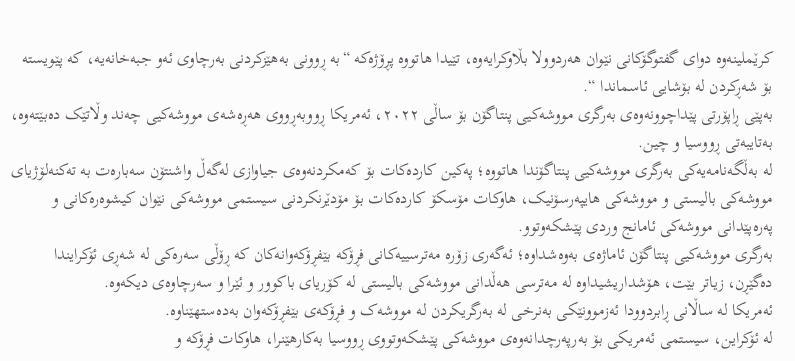کرێملینەوە دوای گفتوگۆکانی نێوان هەردوولا بڵاوکرایەوە، تێیدا هاتووە پڕۆژەکە “بە ڕوونی بەهێزکردنی بەرچاوی ئەو جبەخانەیە، کە پێویستە بۆ شەڕکردن لە بۆشایی ئاسماندا “.
بەپێی ڕاپۆرتی پێداچوونەوەی بەرگری مووشەکیی پنتاگۆن بۆ ساڵی ٢٠٢٢، ئەمریکا ڕووبەڕووی هەڕەشەی مووشەکیی چەند وڵاتێک دەبێتەوە، بەتایبەتی ڕووسیا و چین.
لە بەڵگەنامەیەکی بەرگری مووشەکیی پنتاگۆندا هاتووە؛ پەکین کاردەکات بۆ کەمکردنەوەی جیاوازی لەگەڵ واشنتۆن سەبارەت بە تەکنەلۆژیای مووشەکی بالیستی و مووشەکی هایپەرسۆنیک، هاوکات مۆسکۆ کاردەکات بۆ مۆدێرنکردنی سیستمی مووشەکی نێوان کیشوەرەکانی و پەرەپێدانی مووشەکی ئامانج وردی پێشکەوتوو.
بەرگری مووشەکیی پنتاگۆن ئاماژەی بەوەشداوە؛ ئەگەری زۆرە مەترسییەکانی فڕۆکە بێفڕۆکەوانەکان کە ڕۆڵی سەرەکی لە شەڕی ئۆکرایندا دەگێڕن، زیاتر بێت، هۆشداریشیداوە لە مەترسی هەڵدانی مووشەکی بالیستی لە کۆریای باکوور و ئێرا و سەرچاوەی دیکەوە.
ئەمریکا لە ساڵانی ڕابردوودا ئەزموونێکی بەنرخی لە بەرگریکردن لە مووشەک و فڕۆکەی بێفڕۆکەوان بەدەستهێناوە.
لە ئۆکراین، سیستمی ئەمریکی بۆ بەرپەرچدانەوەی مووشەکی پێشکەوتووی ڕووسیا بەکارهێنرا، هاوکات فڕۆکە و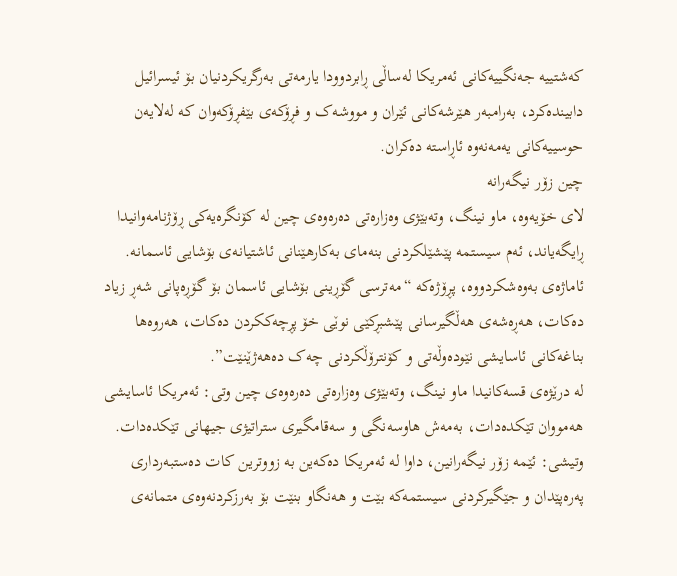کەشتییە جەنگییەکانی ئەمریکا لەساڵی ڕابردوودا یارمەتی بەرگریکردنیان بۆ ئیسرائیل دابیندەکرد، بەرامبەر هێرشەکانی ئێران و مووشەک و فڕۆکەی بێفڕۆکەوان کە لەلایەن حوسییەکانی یەمەنەوە ئاڕاستە دەکران.
چین زۆر نیگەرانە
لای خۆیەوە، ماو نینگ، وتەبێژی وەزارەتی دەرەوەی چین لە کۆنگرەیەکی ڕۆژنامەوانیدا ڕایگەیاند، ئەم سیستمە پێشێلکردنی بنەمای بەکارهێنانی ئاشتیانەی بۆشایی ئاسمانە.
ئاماژەی بەوەشکردووە، پڕۆژەکە “مەترسی گۆڕینی بۆشایی ئاسمان بۆ گۆڕەپانی شەڕ زیاد دەکات، هەڕەشەی هەڵگیرسانی پێشبڕکێی نوێی خۆ پڕچەککردن دەکات، هەروەها بناغەکانی ئاسایشی نێودەوڵەتی و کۆنترۆڵکردنی چەک دەهەژێنێت”.
لە درێژەی قسەکانیدا ماو نینگ، وتەبێژی وەزارەتی دەرەوەی چین وتی: ئەمریکا ئاسایشی هەمووان تێکدەدات، بەمەش هاوسەنگی و سەقامگیری ستراتیژی جیهانی تێکدەدات.
وتیشی: ئێمە زۆر نیگەرانین، داوا لە ئەمریکا دەکەین بە زووترین کات دەستبەرداری پەرەپێدان و جێگیرکردنی سیستمەکە بێت و هەنگاو بنێت بۆ بەرزکردنەوەی متمانەی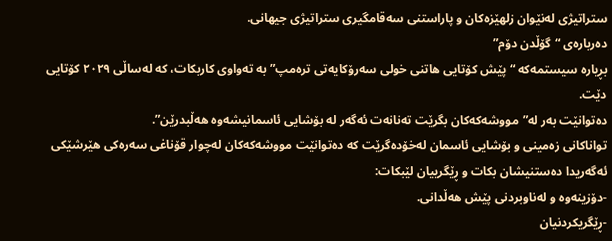ستراتیژی لەنێوان زلهێزەکان و پاراستنی سەقامگیری ستراتیژی جیهانی.
دەربارەی “گۆڵدن دۆم”
بڕیارە سیستمەکە “پێش کۆتایی هاتنی خولی سەرۆکایەتی ترەمپ” بە تەواوی کاربکات، کە لەساڵی ٢٠٢٩ کۆتایی دێت.
دەتوانێت بەر لە”مووشەکەکان بگرێت تەنانەت ئەگەر لە بۆشایی ئاسمانیشەوە هەڵبدرێن”.
تواناکانی زەمینی و بۆشایی ئاسمان لەخۆدەگرێت کە دەتوانێت مووشەکەکان لەچوار قۆناغی سەرەکی هێرشێکی ئەگەریدا دەستنیشان بکات و ڕێگرییان لێبکات:
-دۆزینەوە و لەناوبردنی پێش هەڵدانی.
-ڕێگریکردنیان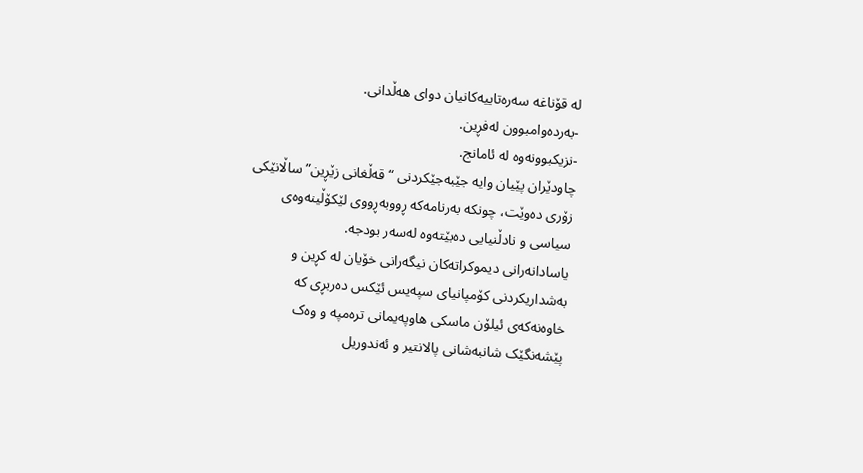لە قۆناغە سەرەتاییەکانیان دوای هەڵدانی.
-بەردەوامبوون لەفڕین.
-نزیکبوونەوە لە ئامانج.
چاودێران پێیان وایە جێبەجێکردنی “قەڵغانی زێڕین” ساڵانێکی زۆری دەوێت، چونکە بەرنامەکە ڕووبەڕووی لێکۆڵینەوەی سیاسی و نادڵنیایی دەبێتەوە لەسەر بودجە.
یاسادانەرانی دیموکراتەکان نیگەرانی خۆیان لە کڕین و بەشداریکردنی کۆمپانیای سپەیس ئێکس دەربڕی کە خاوەنەکەی ئیلۆن ماسکی هاوپەیمانی ترەمپە و وەک پێشەنگێک شانبەشانی پالانتیر و ئەندوریل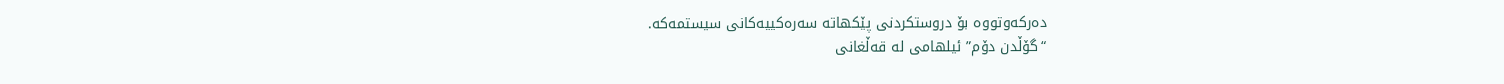دەرکەوتووە بۆ دروستکردنی پێکهاتە سەرەکییەکانی سیستمەکە.
“گۆڵدن دۆم” ئیلهامی لە قەڵغانی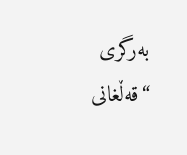بەرگری “قەڵغانی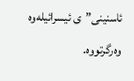ئاسنینی”ی ئیسرائیلەوە وەرگرتووە.